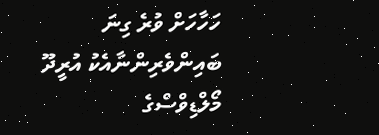ހަހާހަށް ވުރެ ގިނަ ބައިންވެރިންނާއެކު އުރީދޫ މޯލްޑިވްސްގެ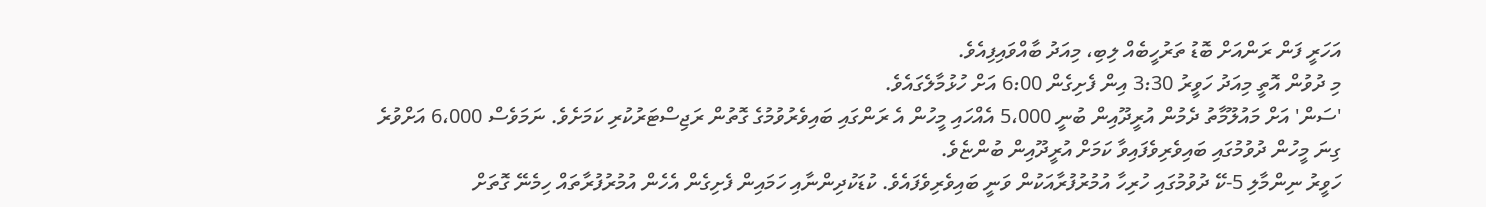އަހަރީ ފަން ރަންއަށް ބޮޑު ތަރުހީބެއް ލިބި، މިއަދު ބާއްވައިފިއެވެ.
މި ދުވުން އޮތީ މިއަދު ހަވީރު 3:30 އިން ފެށިގެން 6:00 އަށް ހުޅުމާލެގައެވެ.
'ސަން' އަށް މައުލޫމާތު ދެމުން އުރީދޫއިން ބުނީ 5،000 އެއްހައި މީހުން އެ ރަންގައި ބައިވެރުވުމުގެ ގޮތުން ރަޖިސްޓަރުކުރި ކަމަށެވެ. ނަމަވެސް 6،000 އަށްވުރެ ގިނަ މީހުން ދުވުމުގައި ބައިވެރިވެފައިވާ ކަމަށް އުރީދޫއިން ބުންޏެވެ.
ހަވީރު ނިންމާލި 5-ކޭ ދުވުމުގައި ހުރިހާ އުމުރުފުރާއަކުން ވަނީ ބައިވެރިވެފައެވެ. ކުޑަކުދިންނާއި ހަމައިން ފެށިގެން އެހެން އުމުރުފުރާތައް ހިމެނޭ ގޮތަށް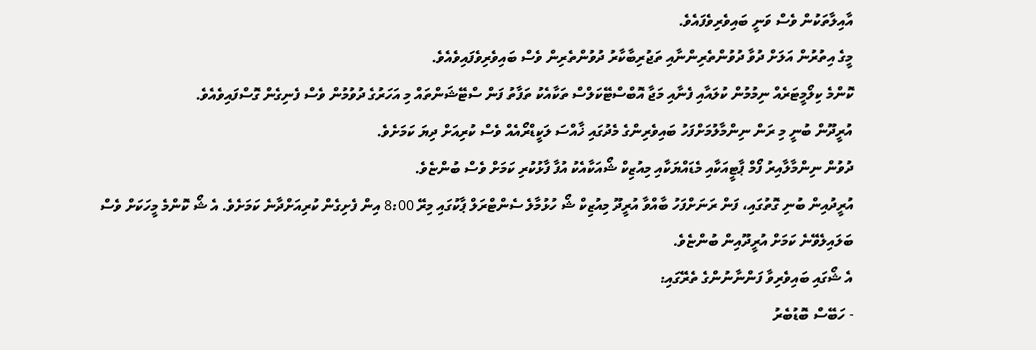އާއިލާތަކުން ވެސް ވަނީ ބައިވެރިވެފައެވެ.
މީގެ އިތުރުން އަލަށް ދުވާ ދުވުންތެރިންނާއި ތަޖުރިބާކާރު ދުވުންތެރިން ވެސް ބައިވެރިވެފައިވެއެވެ.
ކޮންމެ ކިލޯމީޓަރެއް ނިމުމުން ކުލައާއި ފެނާއި މަޖާ އޮބްސްޓޭކަލްސް ތަކާއެކު ތަފާތު ފަން ސްޓޭޝަންތައް މި އަހަރުގެ ދުވުމުން ވެސް ފެނިގެން ގޮސްފައިވެއެވެ.
އުރީދޫން ބުނީ މި ރަން ނިންމާލުމަށްފަހު ބައިވެރިންގެ މެދުގައި ޚާއްސަ ލަކީޑްރޯއެއް ވެސް ކުރިއަށް ދިޔަ ކަމަށެވެ.
ދުވުން ނިންމާލާއިރު ފޯމް ޕާޓީއަކާއި މެޑައްޔަކާއި މިއުޒިކް ޝޯއަކާއެކު އުފާ ފާޅުކުރި ކަމަށް ވެސް ބުންޏެވެ.
އުރީދުއިން ބުނި ގޮތުގައި، ފަން ރަނަށްފަހު ބާއްވާ އުރީދޫ މިއުޒިކް ޝޯ ހުޅުމާލެ ސެންޓްރަލް ޕާކުގައި މިރޭ 8:00 އިން ފެށިގެން ކުރިއަށްދާނެ ކަމަށެވެ. އެ ޝޯ ކޮންމެ މީހަކަށް ވެސް ބަލައިލެވޭނެ ކަމަށް އުރީދޫއިން ބުންޏެވެ.
އެ ޝޯގައި ބައިވެރިވާ ފަންނާނުންގެ ތެރޭގައި:
- ހަބޭސް ބޮޑުބެރު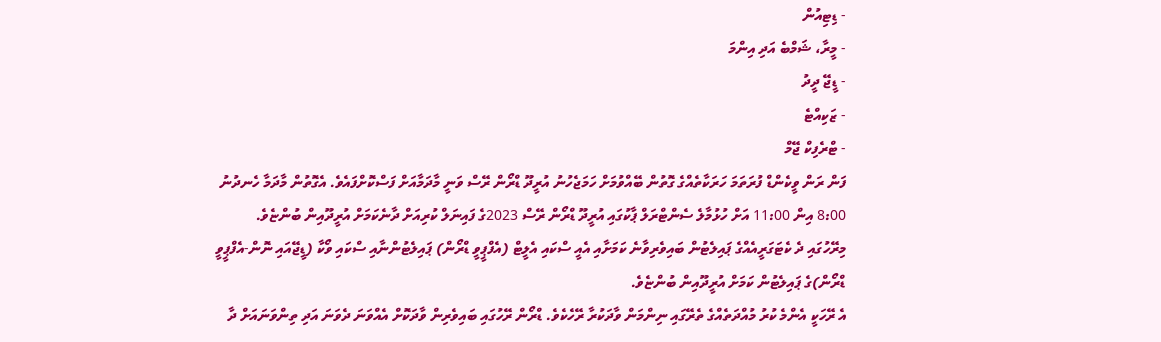- ޑިޓިއުން
- މީރާ، ޝަމްބެ އަދި އިންމަ
- ޑީޖޭ ދީދު
- ޒަކިއްޓެ
- ޓްރެފިކް ޖޭމް
ފަން ރަން ވީކެންޑް ފުރަތަމަ ހަރަކާތެއްގެ ގޮތުން ބޭއްވުމަށް ހަމަޖެހުނު އުރީދޫ ޑްރޯން ރޭސް ވަނީ މާދަމާއަށް ފަސްކޮށްފައެވެ. އެގޮތުން މާދަމާ ހެނދުނު 8:00 އިން 11:00 އަށް ހުޅުމާލެ ސެންޓްރަލް ޕާކުގައި އުރީދޫ ޑްރޯން ރޭސް 2023ގެ ފައިނަލް ކުރިއަށް ދާނެކަމަށް އުރީދޫއިން ބުންޏެވެ.
މިރޭހުގައި ދެ ކެޓަގަރީއެއްގެ ޕައިލެޓުން ބައިވެރިވާނެ ކަމަށާއި އެއީ ސްކައި އެލީޓް (އެފްޕީވީ ޑްރޯން) ޕައިލެޓުންނާއި ސްކައި ވޯކާ (ޑީޖޭއައި ނޮން-އެފްޕީވީ ޑްރޯން)ގެ ޕައިލެޓުން ކަމަށް އުރީދޫއިން ބުންޏެވެ.
އެ ރޭހަކީ އެންމެ ކުރު މުއްދަތެއްގެ ތެރޭގައި ނިންމަން ވާދަކުރާ ރޭހެކެވެ. ޑްރޯން ރޭހުގައި ބައިވެރިން ވާދަކޮށް އެއްވަނަ ދެވަނަ އަދި ތިންވަނައަށް ދާ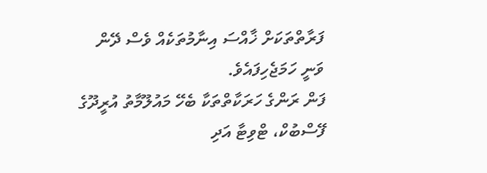ފަރާތްތަކަށް ޚާއްސަ އިނާމުތަކެއް ވެސް ދޭން ވަނީ ހަމަޖެހިފައެވެ.
ފަން ރަންގެ ހަރަކާތްތަކާ ބެހޭ މައުލޫމާތު އުރީދޫގެ ފޭސްބުކް، ޓްވިޓާ އަދި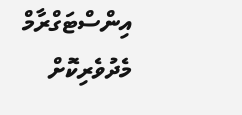އިންސްޓަގްރާމް މެދުވެރިކޮށް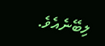ލިބޭނެއެވެ.